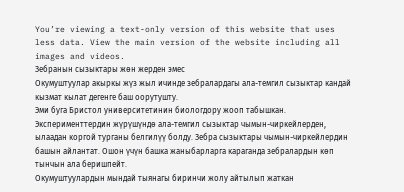You’re viewing a text-only version of this website that uses less data. View the main version of the website including all images and videos.
Зебранын сызыктары жөн жерден эмес
Окумуштуулар акыркы жүз жыл ичинде зебралардагы ала-темгил сызыктар кандай кызмат кылат дегенге баш оорутушту.
Эми буга Бристол университетинин биологдору жооп табышкан. Эксперименттердин жүрүшүндө ала-темгил сызыктар чымын-чиркейлерден, ылаадан коргой турганы белгилүү болду. Зебра сызыктары чымын-чиркейлердин башын айлантат. Ошон үчүн башка жаныбарларга караганда зебралардын көп тынчын ала беришпейт.
Окумуштуулардын мындай тыянагы биринчи жолу айтылып жаткан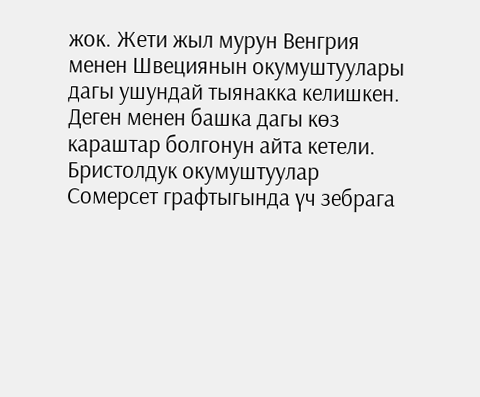жок. Жети жыл мурун Венгрия менен Швециянын окумуштуулары дагы ушундай тыянакка келишкен. Деген менен башка дагы көз караштар болгонун айта кетели.
Бристолдук окумуштуулар Сомерсет графтыгында үч зебрага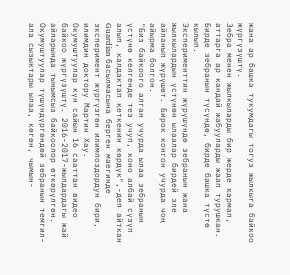жана ар башка тукумдагы тогуз жылкыга байкоо жүргүзүштү.
Зебра менен жылкыларды бир жерде кармап, аттарга ар кандай жабууларды жаап турушкан. Бирде зебранын түсүндө, бирде башка түстө кылып.
Эксперименттин жүрүшүндө зебранын жана жылкылардын үстүнөн ылаалар бирдей эле айланып жүрүшөт. Бирок конгон учурда чоң айырма болгон.
"Биз байкоого алган учурда ылаа зебранын үстүнө келгенде тез учуп, коно албай сүзүп алып, калдактап кеткенин көрдүк",-деп айткан Guardian басылмасына берген маегинде эксперимент жүргүзгөн илимпоздордун бири, илимдин доктору Мартин Хау.
Окумуштуулар күн сайын 16 сааттан видео байкоо жүргүзүштү. 2016-2017-жылдардагы жай айларында тынымсыз байкоолор өткөрүлгөн.
Окумуштуулар түшүндүргөндөй зебранын темгил-ала сызыктары ылаа, көгөн, чымын-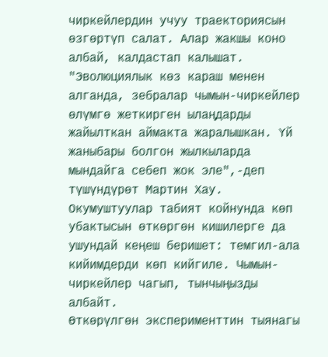чиркейлердин учуу траекториясын өзгөртүп салат. Алар жакшы коно албай, калдастап калышат.
"Эволюциялык көз караш менен алганда, зебралар чымын-чиркейлер өлүмгө жеткирген ылаңдарды жайылткан аймакта жаралышкан. Үй жаныбары болгон жылкыларда мындайга себеп жок эле",-деп түшүндүрөт Мартин Хау.
Окумуштуулар табият койнунда көп убактысын өткөргөн кишилерге да ушундай кеңеш беришет: темгил-ала кийимдерди көп кийгиле. Чымын-чиркейлер чагып, тынчыңызды албайт.
Өткөрүлгөн эксперименттин тыянагы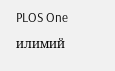PLOS One илимий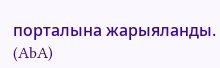порталына жарыяланды. (AbA)